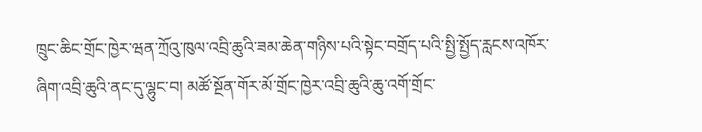ཁྲུང་ཆིང་གྲོང་ཁྱེར་ཝན་ཀྲོའུ་ཁུལ་འབྲི་ཆུའི་ཟམ་ཆེན་གཉིས་པའི་སྟེང་བགྲོད་པའི་སྤྱི་སྤྱོད་རླངས་འཁོར་ཞིག་འབྲི་ཆུའི་ནང་དུ་ལྷུང་བ། མཚོ་སྔོན་གོར་མོ་གྲོང་ཁྱེར་འབྲི་ཆུའི་ཆུ་འགོ་གྲོང་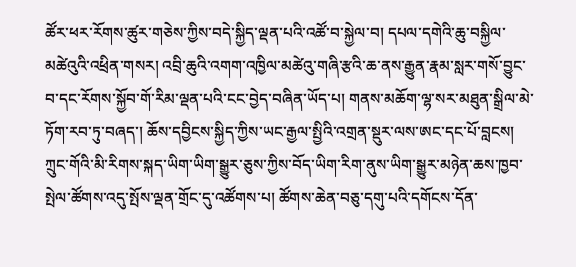ཚོར་ཕར་རོགས་ཚུར་གཅེས་ཀྱིས་བདེ་སྐྱིད་ལྡན་པའི་འཚོ་བ་སྐྱེལ་བ། དཔལ་དགེའི་ཆུ་བསྐྱིལ་མཚེའུའི་འཕྲིན་གསར། འབྲི་ཆུའི་འགག་འཁྱིལ་མཚེའུ་གཞི་རྩའི་ཆ་ནས་རྒྱུན་རྣམ་སླར་གསོ་བྱུང་བ་དང་རོགས་སྐྱོབ་གོ་རིམ་ལྡན་པའི་ངང་བྱེད་བཞིན་ཡོད་པ། གནས་མཆོག་ལྷ་སར་མཐུན་སྒྲིལ་མེ་ཏོག་རབ་ཏུ་བཞད་། ཆོས་དབྱིངས་སྐྱིད་ཀྱིས་ཡང་རྒྱལ་སྤྱིའི་འགྲན་སྡུར་ལས་ཨང་དང་པོ་བླངས། ཀྲུང་གོའི་མི་རིགས་སྐད་ཡིག་ཡིག་སྒྱུར་ཅུས་ཀྱིས་བོད་ཡིག་རིག་ནུས་ཡིག་སྒྱུར་མཉེན་ཆས་ཁྱབ་སྤེལ་ཚོགས་འདུ་སྤོས་ལྡན་གྲོང་དུ་འཚོགས་པ། ཚོགས་ཆེན་བཅུ་དགུ་པའི་དགོངས་དོན་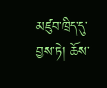མཛུབ་ཁྲིད་དུ་བྱས་ཏེ། ཆོས་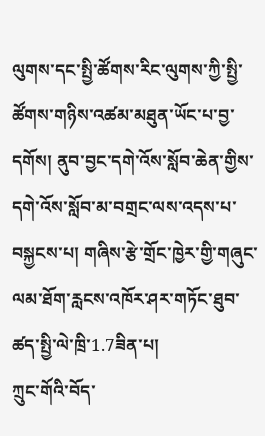ལུགས་དང་སྤྱི་ཚོགས་རིང་ལུགས་ཀྱི་སྤྱི་ཚོགས་གཉིས་འཚམ་མཐུན་ཡོང་པ་བྱ་དགོས། ནུབ་བྱང་དགེ་འོས་སློབ་ཆེན་གྱིས་དགེ་འོས་སློབ་མ་བགྲང་ལས་འདས་པ་བསྐྱངས་པ། གཞིས་རྩེ་གྲོང་ཁྱེར་གྱི་གཞུང་ལམ་ཐོག་རླངས་འཁོར་ཤར་གཏོང་ཐུབ་ཚད་སྤྱི་ལེ་ཁྲི་1.7ཟིན་པ།
ཀྲུང་གོའི་བོད་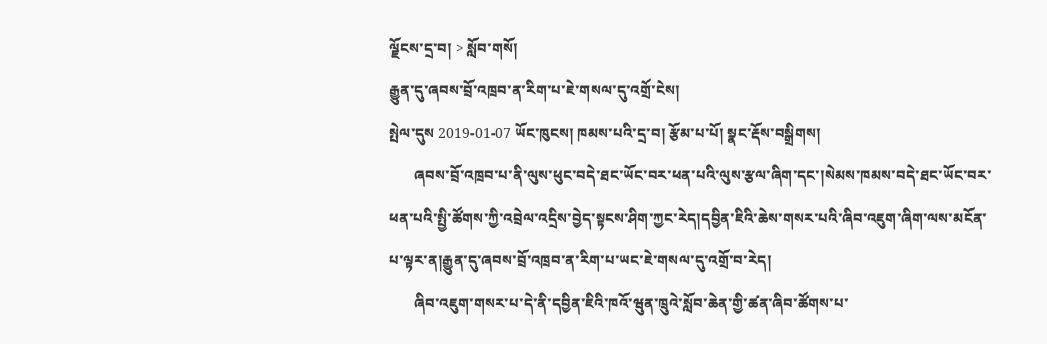ལྗོངས་དྲ་བ། > སློབ་གསོ།
རྒྱུན་དུ་ཞབས་བྲོ་འཁྲབ་ན་རིག་པ་ཇེ་གསལ་དུ་འགྲོ་ངེས།
སྤེལ་དུས 2019-01-07 ཡོང་ཁུངས། ཁམས་པའི་དྲ་བ། རྩོམ་པ་པོ། སྣང་རྡོས་བསྒྲིགས།
       ཞབས་བྲོ་འཁྲབ་པ་ནི་ལུས་ཕུང་བདེ་ཐང་ཡོང་བར་ཕན་པའི་ལུས་རྩལ་ཞིག་དང་།སེམས་ཁམས་བདེ་ཐང་ཡོང་བར་ཕན་པའི་སྤྱི་ཚོགས་ཀྱི་འབྲེལ་འདྲིས་བྱེད་སྟངས་ཤིག་ཀྱང་རེད།དབྱིན་ཇིའི་ཆེས་གསར་པའི་ཞིབ་འཇུག་ཞིག་ལས་མངོན་པ་ལྟར་ན།རྒྱུན་དུ་ཞབས་བྲོ་འཁྲབ་ན་རིག་པ་ཡང་ཇེ་གསལ་དུ་འགྲོ་བ་རེད།
       ཞིབ་འཇུག་གསར་པ་དེ་ནི་དབྱིན་ཇིའི་ཁའོ་ཝུན་ཁྲུའེ་སློབ་ཆེན་གྱི་ཚན་ཞིབ་ཚོགས་པ་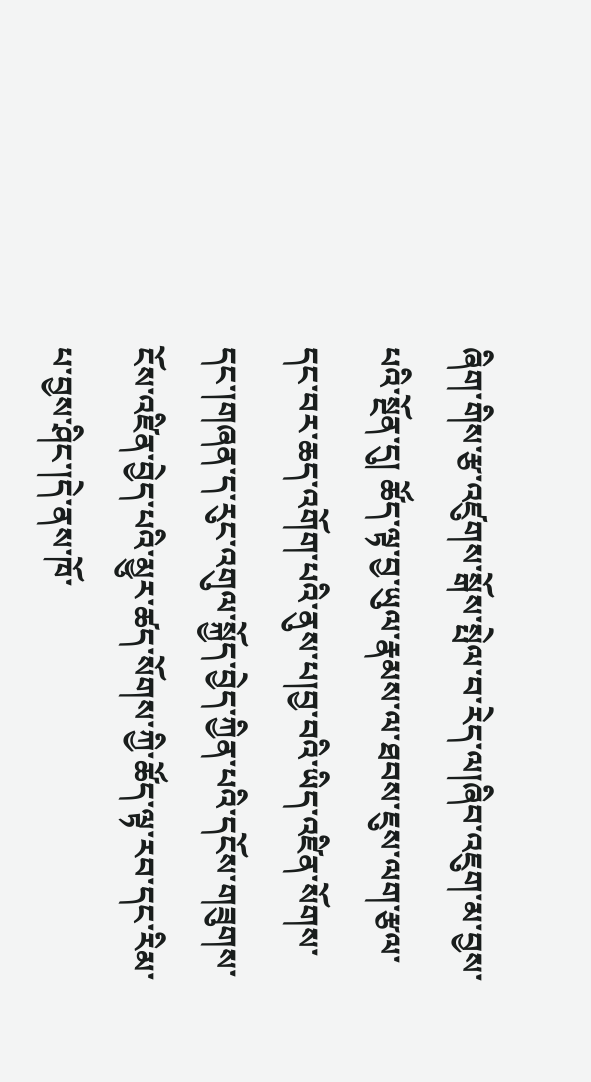ཞིག་གིས་རྩ་འཛུགས་སྒོས་སྤེལ་བ་རེད་ལ།ཞིབ་འཇུག་མ་བྱས་པའི་སྔོན་དུ། ཚོད་ལྟ་བྱ་ཡུལ་རྣམས་ལ་ཐབས་ཇུས་ལག་རྩལ་དང་བར་ཆད་འགོག་པའི་ནུས་པ།བྱ་བའི་ཡིད་འཛིན་སོགས་དང་།གཞན་ད་རུང་འགུལ་སྐྱོད་བྱེད་ཀྱིན་པའི་དངོས་གཟུགས་ངོས་འཛིན་བྱེད་པའི་མྱུར་ཚད་སོགས་ཀྱི་ཚོད་ལྟ་རབ་དང་རིམ་པ་བྱས་ཤིང་།དེ་ནས་ཁོ་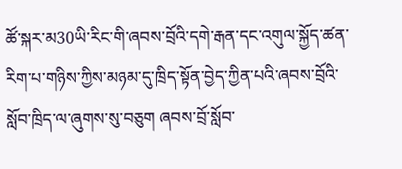ཚོ་སྐར་མ30ཡི་རིང་གི་ཞབས་བྲོའི་དགེ་རྒན་དང་འགུལ་སྐྱོད་ཚན་རིག་པ་གཉིས་ཀྱིས་མཉམ་དུ་ཁྲིད་སྟོན་བྱེད་ཀྱིན་པའི་ཞབས་བྲོའི་སློབ་ཁྲིད་ལ་ཞུགས་སུ་བཅུག ཞབས་བྲོ་སློབ་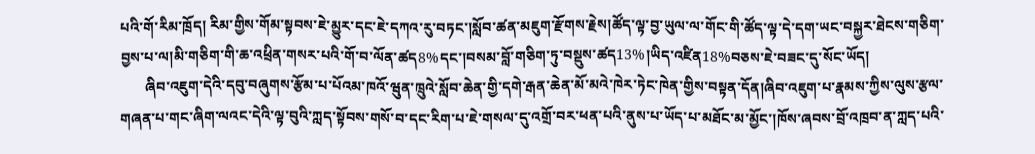པའི་གོ་རིམ་ཁྲོད། རིམ་གྱིས་གོམ་སྟབས་ཇེ་མྱུར་དང་ཇེ་དཀའ་རུ་བཏང་།སློབ་ཚན་མཇུག་རྫོགས་རྗེས།ཚོད་ལྟ་བྱ་ཡུལ་ལ་གོང་གི་ཚོད་ལྟ་དེ་དག་ཡང་བསྐྱར་ཐེངས་གཅིག་བྱས་པ་ལ།མི་གཅིག་གི་ཆ་འཕྲིན་གསར་པའི་གོ་བ་ལོན་ཚད8%དང་།བསམ་བློ་གཅིག་ཏུ་བསྡུས་ཚད13%།ཡིད་འཛིན18%བཅས་ཇེ་བཟང་དུ་སོང་ཡོད།
       ཞིབ་འཇུག་དེའི་དབུ་བཞུགས་རྩོམ་པ་པོའམ་ཁའོ་ཝུན་ཁྲུའེ་སློབ་ཆེན་གྱི་དགེ་རྒན་ཆེན་མོ་མའེ་ཁེར་ཏེང་ཁེན་གྱིས་བསྟན་དོན།ཞིབ་འཇུག་པ་རྣམས་ཀྱིས་ལུས་རྩལ་གཞན་པ་གང་ཞིག་ལའང་དེའི་ལྟ་བུའི་ཀླད་སྟོབས་གསོ་བ་དང་རིག་པ་ཇེ་གསལ་དུ་འགྲོ་བར་ཕན་པའི་ནུས་པ་ཡོད་པ་མཐོང་མ་མྱོང་།ཁོས་ཞབས་བྲོ་འཁྲབ་ན་ཀླད་པའི་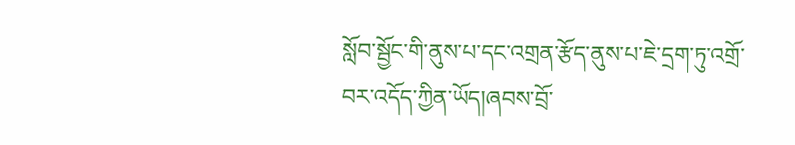སློབ་སྦྱོང་གི་ནུས་པ་དང་འགྲན་རྩོད་ནུས་པ་ཇེ་དྲག་ཏུ་འགྲོ་བར་འདོད་ཀྱིན་ཡོད།ཞབས་བྲོ་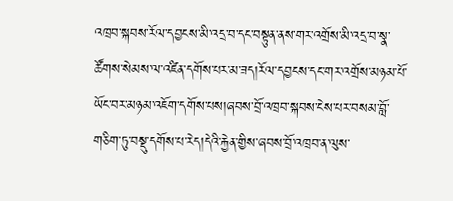འཁྲབ་སྐབས་རོལ་དབྱངས་མི་འདྲ་བ་དང་བསྟུན་ནས་གར་འགྲོས་མི་འདྲ་བ་སྣ་ཚོགས་སེམས་ལ་འཛིན་དགོས་པར་མ་ཟད།རོལ་དབྱངས་དང་གར་འགྲོས་མཉམ་པོ་ཡོང་བར་མཉམ་འཇོག་དགོས་པས།ཞབས་བྲོ་འཁྲབ་སྐབས་ངེས་པར་བསམ་བློ་གཅིག་ཏུ་བསྡུ་དགོས་པ་རེད།དེའི་རྐྱེན་གྱིས་ཞབས་བྲོ་འཁྲབ་ན་ལུས་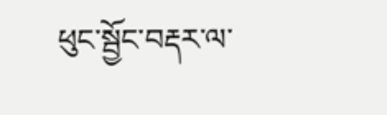ཕུང་སྦྱོང་བརྡར་ལ་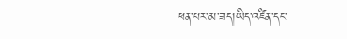ཕན་པར་མ་ཟད།ཡིད་འཛིན་དང་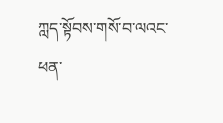ཀླད་སྟོབས་གསོ་བ་ལའང་ཕན་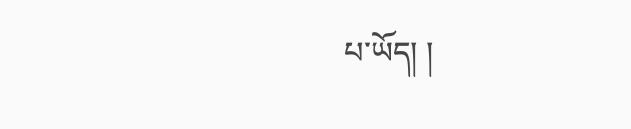པ་ཡོད། །